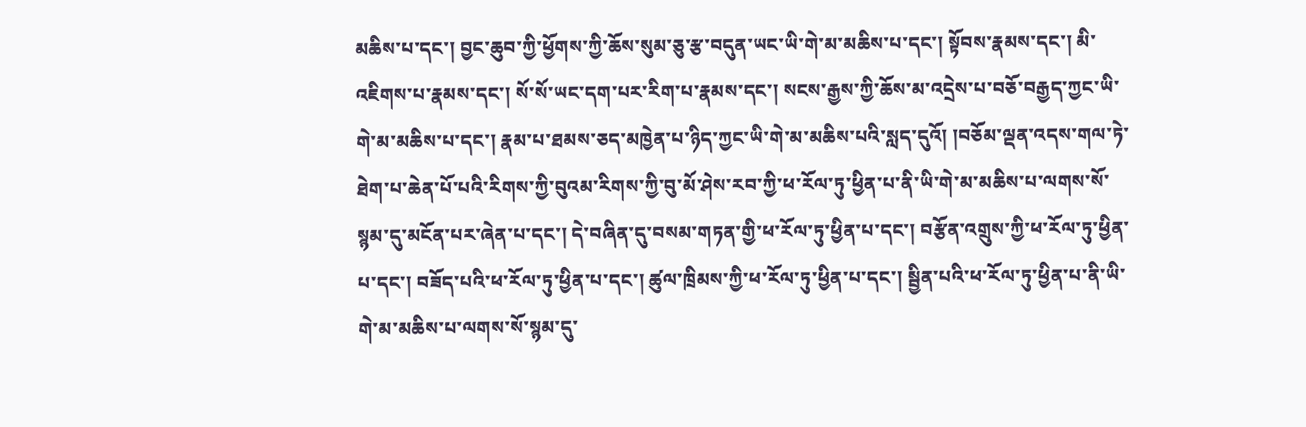མཆིས་པ་དང་། བྱང་ཆུབ་ཀྱི་ཕྱོགས་ཀྱི་ཆོས་སུམ་ཅུ་རྩ་བདུན་ཡང་ཡི་གེ་མ་མཆིས་པ་དང་། སྟོབས་རྣམས་དང་། མི་འཇིགས་པ་རྣམས་དང་། སོ་སོ་ཡང་དག་པར་རིག་པ་རྣམས་དང་། སངས་རྒྱས་ཀྱི་ཆོས་མ་འདྲེས་པ་བཅོ་བརྒྱད་ཀྱང་ཡི་གེ་མ་མཆིས་པ་དང་། རྣམ་པ་ཐམས་ཅད་མཁྱེན་པ་ཉིད་ཀྱང་ཡི་གེ་མ་མཆིས་པའི་སླད་དུའོ། །བཅོམ་ལྡན་འདས་གལ་ཏེ་ཐེག་པ་ཆེན་པོ་པའི་རིགས་ཀྱི་བུའམ་རིགས་ཀྱི་བུ་མོ་ཤེས་རབ་ཀྱི་ཕ་རོལ་ཏུ་ཕྱིན་པ་ནི་ཡི་གེ་མ་མཆིས་པ་ལགས་སོ་སྙམ་དུ་མངོན་པར་ཞེན་པ་དང་། དེ་བཞིན་དུ་བསམ་གཏན་གྱི་ཕ་རོལ་ཏུ་ཕྱིན་པ་དང་། བརྩོན་འགྲུས་ཀྱི་ཕ་རོལ་ཏུ་ཕྱིན་པ་དང་། བཟོད་པའི་ཕ་རོལ་ཏུ་ཕྱིན་པ་དང་། ཚུལ་ཁྲིམས་ཀྱི་ཕ་རོལ་ཏུ་ཕྱིན་པ་དང་། སྦྱིན་པའི་ཕ་རོལ་ཏུ་ཕྱིན་པ་ནི་ཡི་གེ་མ་མཆིས་པ་ལགས་སོ་སྙམ་དུ་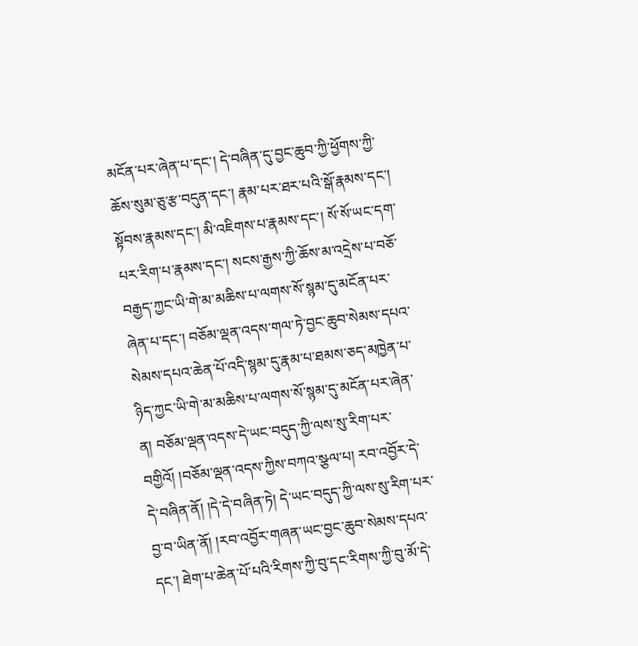མངོན་པར་ཞེན་པ་དང་། དེ་བཞིན་དུ་བྱང་ཆུབ་ཀྱི་ཕྱོགས་ཀྱི་ཆོས་སུམ་ཅུ་རྩ་བདུན་དང་། རྣམ་པར་ཐར་པའི་སྒོ་རྣམས་དང་། སྟོབས་རྣམས་དང་། མི་འཇིགས་པ་རྣམས་དང་། སོ་སོ་ཡང་དག་པར་རིག་པ་རྣམས་དང་། སངས་རྒྱས་ཀྱི་ཆོས་མ་འདྲེས་པ་བཅོ་བརྒྱད་ཀྱང་ཡི་གེ་མ་མཆིས་པ་ལགས་སོ་སྙམ་དུ་མངོན་པར་ཞེན་པ་དང་། བཅོམ་ལྡན་འདས་གལ་ཏེ་བྱང་ཆུབ་སེམས་དཔའ་སེམས་དཔའ་ཆེན་པོ་འདི་སྙམ་དུ་རྣམ་པ་ཐམས་ཅད་མཁྱེན་པ་ཉིད་ཀྱང་ཡི་གེ་མ་མཆིས་པ་ལགས་སོ་སྙམ་དུ་མངོན་པར་ཞེན་ན། བཅོམ་ལྡན་འདས་དེ་ཡང་བདུད་ཀྱི་ལས་སུ་རིག་པར་བགྱིའོ། །བཅོམ་ལྡན་འདས་ཀྱིས་བཀའ་སྩལ་པ། རབ་འབྱོར་དེ་དེ་བཞིན་ནོ། །དེ་དེ་བཞིན་ཏེ། དེ་ཡང་བདུད་ཀྱི་ལས་སུ་རིག་པར་བྱ་བ་ཡིན་ནོ། །རབ་འབྱོར་གཞན་ཡང་བྱང་ཆུབ་སེམས་དཔའ་དང་། ཐེག་པ་ཆེན་པོ་པའི་རིགས་ཀྱི་བུ་དང་རིགས་ཀྱི་བུ་མོ་དེ་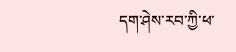དག་ཤེས་རབ་ཀྱི་ཕ་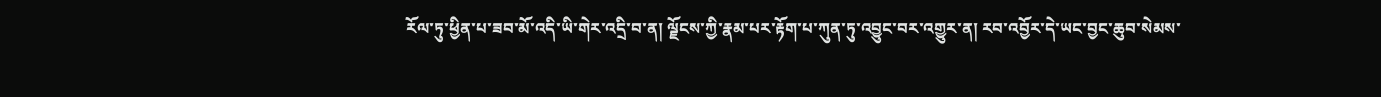རོལ་ཏུ་ཕྱིན་པ་ཟབ་མོ་འདི་ཡི་གེར་འདྲི་བ་ན། ལྗོངས་ཀྱི་རྣམ་པར་རྟོག་པ་ཀུན་ཏུ་འབྱུང་བར་འགྱུར་ན། རབ་འབྱོར་དེ་ཡང་བྱང་ཆུབ་སེམས་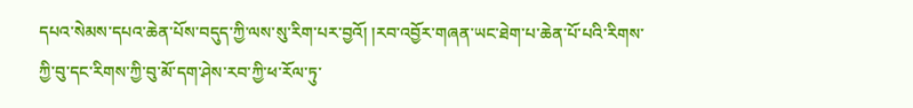དཔའ་སེམས་དཔའ་ཆེན་པོས་བདུད་ཀྱི་ལས་སུ་རིག་པར་བྱའོ། །རབ་འབྱོར་གཞན་ཡང་ཐེག་པ་ཆེན་པོ་པའི་རིགས་ཀྱི་བུ་དང་རིགས་ཀྱི་བུ་མོ་དག་ཤེས་རབ་ཀྱི་ཕ་རོལ་ཏུ་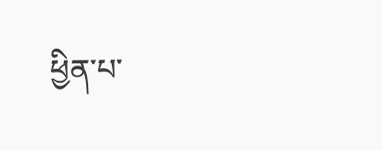ཕྱིན་པ་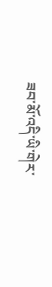ཟབ་མོ་འདི་ཡི་གེར་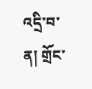འདྲི་བ་ན། གྲོང་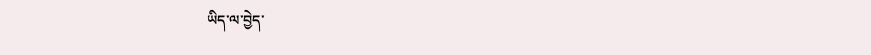ཡིད་ལ་བྱེད་